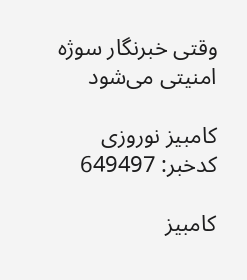وقتی خبرنگار سوژه امنیتی می‌شود

کامبیز نوروزی
کدخبر: 649497

کامبیز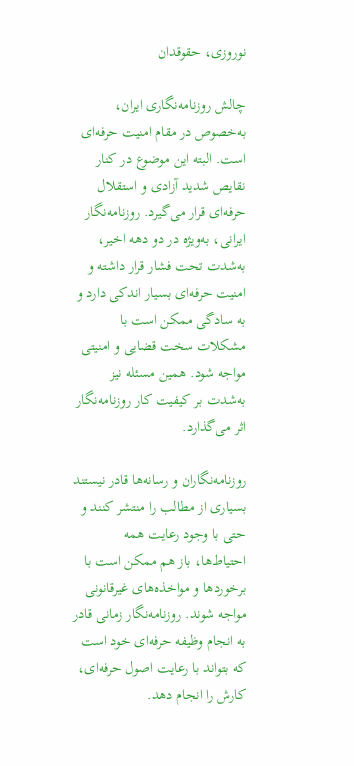نوروزی، حقوقدان

چالش روزنامه‌نگاری ایران، به‌خصوص در مقام امنیت حرفه‌ای است. البته این موضوع در کنار نقایص شدید آزادی و استقلال حرفه‌ای قرار می‌گیرد. روزنامه‌نگار ایرانی، به‌ویژه در دو دهه اخیر، به‌شدت تحت فشار قرار داشته و امنیت حرفه‌ای بسیار اندکی دارد و به سادگی ممکن است با مشکلات سخت قضایی و امنیتی مواجه شود. همین مسئله نیز به‌شدت بر کیفیت کار روزنامه‌نگار اثر می‌گذارد.

روزنامه‌نگاران و رسانه‌ها قادر نیستند بسیاری از مطالب را منتشر کنند و حتی با وجود رعایت همه احتیاط‌ها، باز هم ممکن است با برخوردها و مواخذه‌های غیرقانونی مواجه شوند. روزنامه‌نگار زمانی قادر به انجام وظیفه حرفه‌ای خود است که بتواند با رعایت اصول حرفه‌ای، کارش را انجام دهد.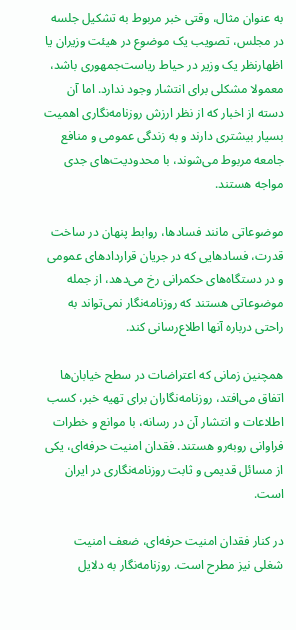به عنوان مثال، وقتی خبر مربوط به تشکیل جلسه در مجلس، تصویب یک موضوع در هیئت وزیران یا اظهارنظر یک وزیر در حیاط ریاست‌جمهوری باشد، معمولا مشکلی برای انتشار وجود ندارد. اما آن دسته از اخبار که از نظر ارزش روزنامه‌نگاری اهمیت بسیار بیشتری دارند و به زندگی عمومی و منافع جامعه مربوط می‌شوند، با محدودیت‌های جدی مواجه هستند.

موضوعاتی مانند فسادها، روابط پنهان در ساخت قدرت، فسادهایی که در جریان قراردادهای عمومی و در دستگاه‌های حکمرانی رخ می‌دهد، از جمله موضوعاتی هستند که روزنامه‌نگار نمی‌تواند به راحتی درباره آنها اطلاع‌رسانی کند.

همچنین زمانی که اعتراضات در سطح خیابان‌ها اتفاق می‌افتد، روزنامه‌نگاران برای تهیه خبر، کسب اطلاعات و انتشار آن در رسانه، با موانع و خطرات فراوانی روبه‌رو هستند. فقدان امنیت حرفه‌ای، یکی از مسائل قدیمی و ثابت روزنامه‌نگاری در ایران است.

در کنار فقدان امنیت حرفه‌ای، ضعف امنیت شغلی نیز مطرح است. روزنامه‌نگار به دلایل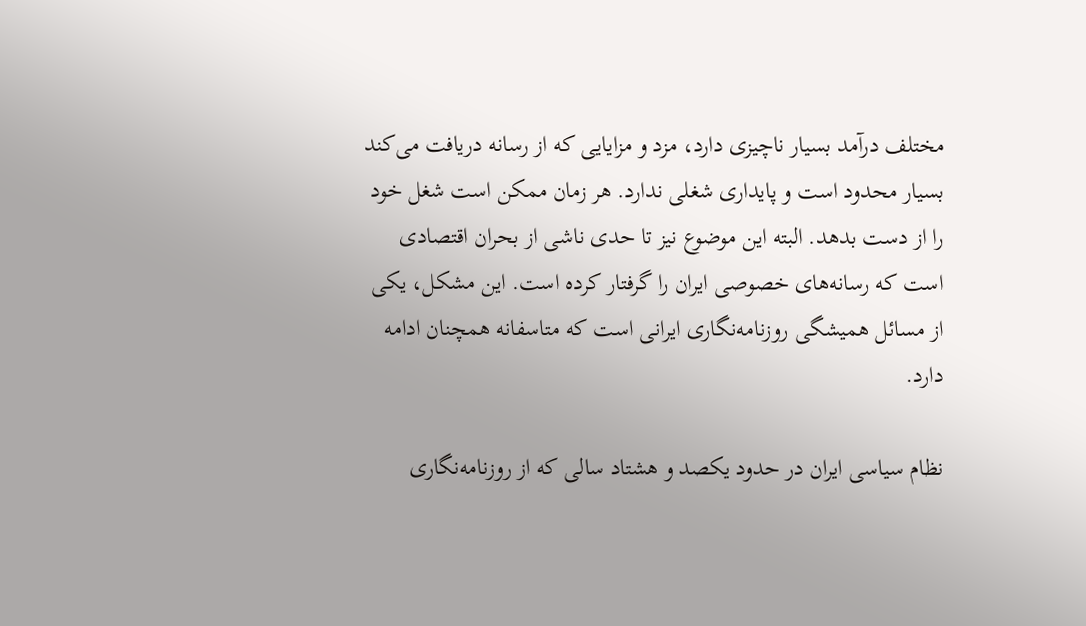مختلف درآمد بسیار ناچیزی دارد، مزد و مزایایی که از رسانه دریافت می‌کند بسیار محدود است و پایداری شغلی ندارد. هر زمان ممکن است شغل خود را از دست بدهد. البته این موضوع نیز تا حدی ناشی از بحران اقتصادی است که رسانه‌های خصوصی ایران را گرفتار کرده است. این مشکل، یکی از مسائل همیشگی روزنامه‌نگاری ایرانی است که متاسفانه همچنان ادامه دارد.

نظام سیاسی ایران در حدود یکصد و هشتاد سالی که از روزنامه‌نگاری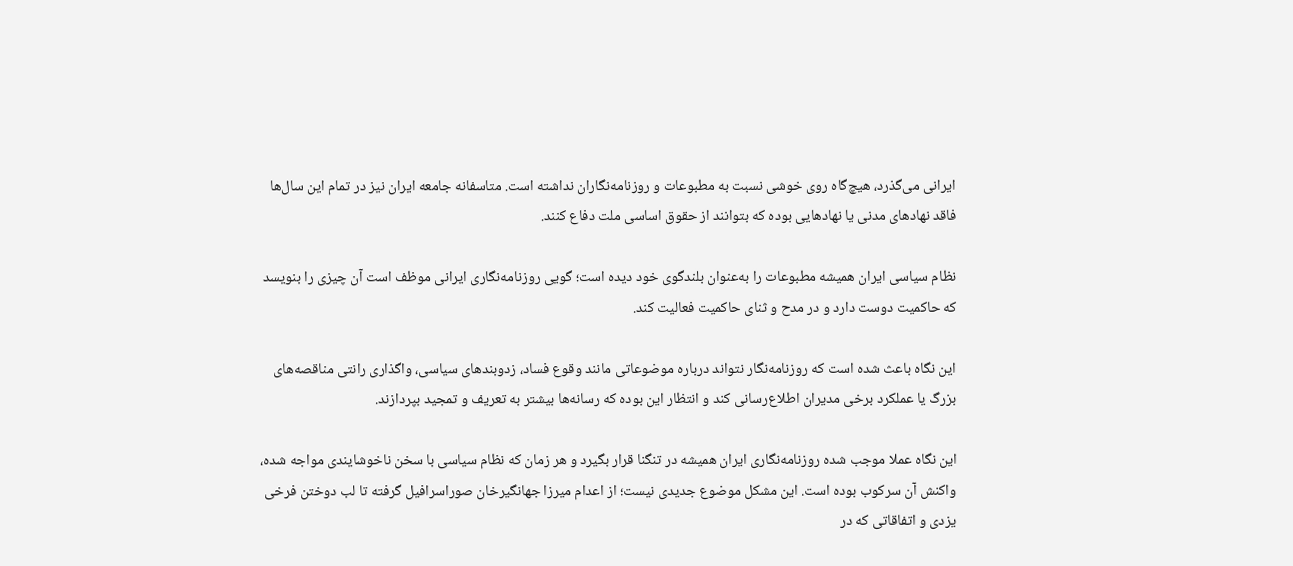ایرانی می‌گذرد، هیچ‌گاه روی خوشی نسبت به مطبوعات و روزنامه‌نگاران نداشته است. متاسفانه جامعه ایران نیز در تمام این سال‌ها فاقد نهادهای مدنی یا نهادهایی بوده که بتوانند از حقوق اساسی ملت دفاع کنند.

نظام سیاسی ایران همیشه مطبوعات را به‌عنوان بلندگوی خود دیده است؛ گویی روزنامه‌نگاری ایرانی موظف است آن چیزی را بنویسد که حاکمیت دوست دارد و در مدح و ثنای حاکمیت فعالیت کند.

این نگاه باعث شده است که روزنامه‌نگار نتواند درباره موضوعاتی مانند وقوع فساد، زدوبندهای سیاسی، واگذاری رانتی مناقصه‌های بزرگ یا عملکرد برخی مدیران اطلاع‌رسانی کند و انتظار این بوده که رسانه‌ها بیشتر به تعریف و تمجید بپردازند.

این نگاه عملا موجب شده روزنامه‌نگاری ایران همیشه در تنگنا قرار بگیرد و هر زمان که نظام سیاسی با سخن ناخوشایندی مواجه شده، واکنش آن سرکوب بوده است. این مشکل موضوع جدیدی نیست؛ از اعدام میرزا جهانگیرخان صوراسرافیل گرفته تا لب دوختن فرخی یزدی و اتفاقاتی که در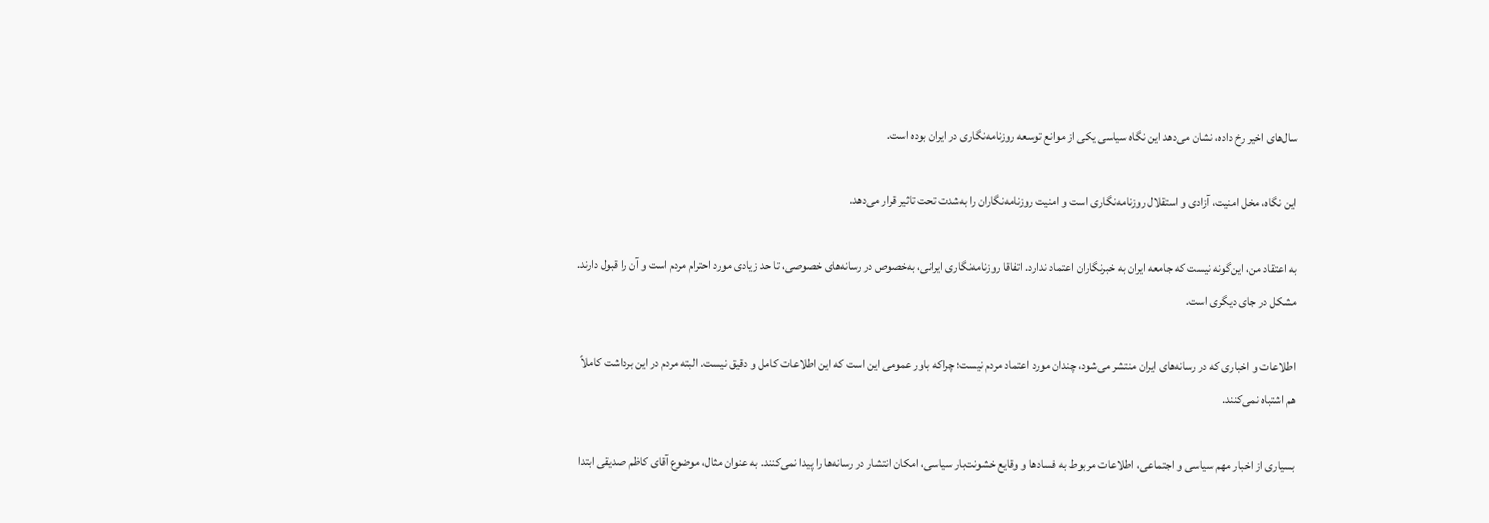سال‌های اخیر رخ داده، نشان می‌دهد این نگاه سیاسی یکی از موانع توسعه روزنامه‌نگاری در ایران بوده است.

این نگاه، مخل امنیت، آزادی و استقلال روزنامه‌نگاری است و امنیت روزنامه‌نگاران را به‌شدت تحت تاثیر قرار می‌دهد.

به اعتقاد من، این‌گونه نیست که جامعه ایران به خبرنگاران اعتماد ندارد. اتفاقا روزنامه‌نگاری ایرانی، به‌خصوص در رسانه‌های خصوصی، تا حد زیادی مورد احترام مردم است و آن را قبول دارند. مشکل در جای دیگری است.

اطلاعات و اخباری که در رسانه‌های ایران منتشر می‌شود، چندان مورد اعتماد مردم نیست؛ چراکه باور عمومی این است که این اطلاعات کامل و دقیق نیست. البته مردم در این برداشت کاملاً هم اشتباه نمی‌کنند.

بسیاری از اخبار مهم سیاسی و اجتماعی، اطلاعات مربوط به فسادها و وقایع خشونت‌بار سیاسی، امکان انتشار در رسانه‌ها را پیدا نمی‌کنند. به عنوان مثال، موضوع آقای کاظم صدیقی ابتدا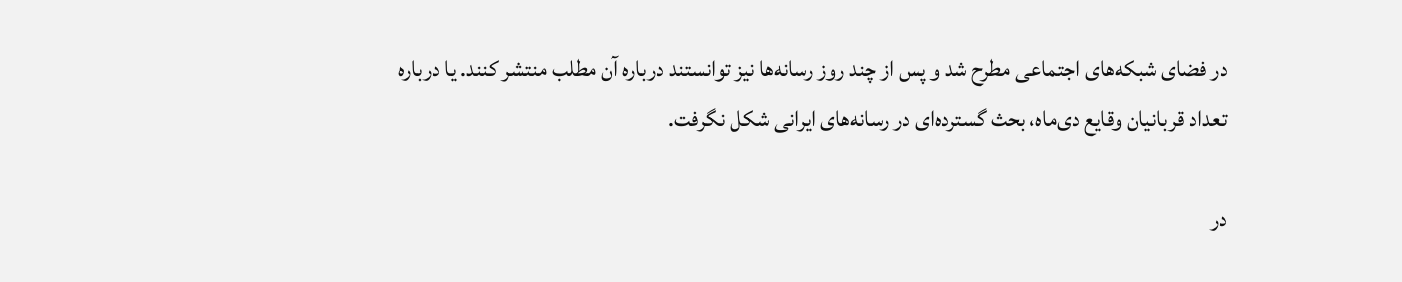در فضای شبکه‌های اجتماعی مطرح شد و پس از چند روز رسانه‌ها نیز توانستند درباره آن مطلب منتشر کنند. یا درباره تعداد قربانیان وقایع دی‌ماه، بحث گسترده‌ای در رسانه‌های ایرانی شکل نگرفت.

در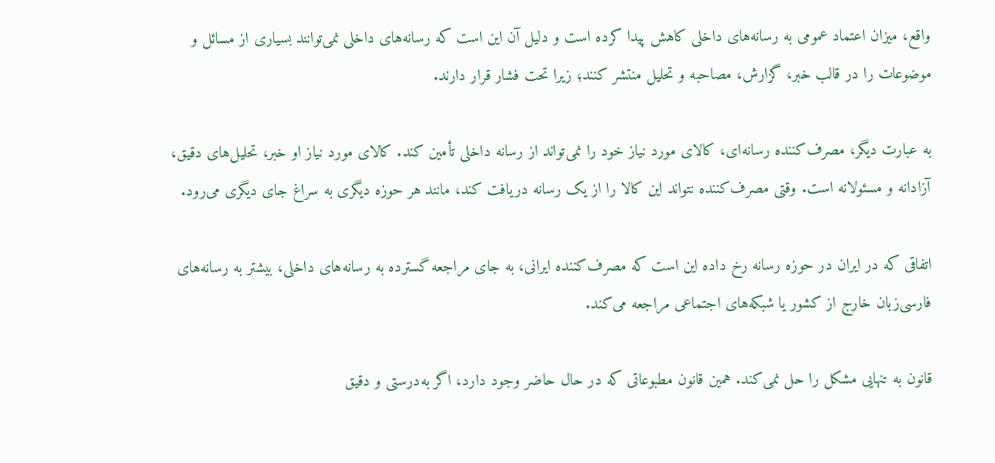واقع، میزان اعتماد عمومی به رسانه‌های داخلی کاهش پیدا کرده است و دلیل آن این است که رسانه‌های داخلی نمی‌توانند بسیاری از مسائل و موضوعات را در قالب خبر، گزارش، مصاحبه و تحلیل منتشر کنند؛ زیرا تحت فشار قرار دارند.

به عبارت دیگر، مصرف‌کننده رسانه‌ای، کالای مورد نیاز خود را نمی‌تواند از رسانه داخلی تأمین کند. کالای مورد نیاز او خبر، تحلیل‌های دقیق، آزادانه و مسئولانه است. وقتی مصرف‌کننده نتواند این کالا را از یک رسانه دریافت کند، مانند هر حوزه دیگری به سراغ جای دیگری می‌رود.

اتفاقی که در ایران در حوزه رسانه رخ داده این است که مصرف‌کننده ایرانی، به جای مراجعه گسترده به رسانه‌های داخلی، بیشتر به رسانه‌های فارسی‌زبان خارج از کشور یا شبکه‌های اجتماعی مراجعه می‌کند.

قانون به تنهایی مشکل را حل نمی‌کند. همین قانون مطبوعاتی که در حال حاضر وجود دارد، اگر به‌درستی و دقیق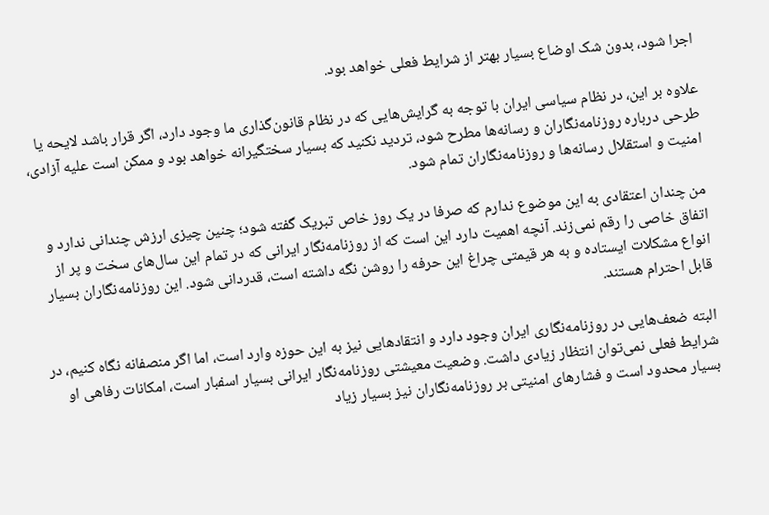اجرا شود، بدون شک اوضاع بسیار بهتر از شرایط فعلی خواهد بود.

علاوه بر این، در نظام سیاسی ایران با توجه به گرایش‌هایی که در نظام قانون‌گذاری ما وجود دارد، اگر قرار باشد لایحه یا طرحی درباره روزنامه‌نگاران و رسانه‌ها مطرح شود، تردید نکنید که بسیار سختگیرانه خواهد بود و ممکن است علیه آزادی، امنیت و استقلال رسانه‌ها و روزنامه‌نگاران تمام شود.

من چندان اعتقادی به این موضوع ندارم که صرفا در یک روز خاص تبریک گفته شود؛ چنین چیزی ارزش چندانی ندارد و اتفاق خاصی را رقم نمی‌زند. آنچه اهمیت دارد این است که از روزنامه‌نگار ایرانی که در تمام این سال‌های سخت و پر از انواع مشکلات ایستاده و به هر قیمتی چراغ این حرفه را روشن نگه داشته است، قدردانی شود. این روزنامه‌نگاران بسیار قابل احترام هستند.

البته ضعف‌هایی در روزنامه‌نگاری ایران وجود دارد و انتقادهایی نیز به این حوزه وارد است، اما اگر منصفانه نگاه کنیم، در شرایط فعلی نمی‌توان انتظار زیادی داشت. وضعیت معیشتی روزنامه‌نگار ایرانی بسیار اسفبار است، امکانات رفاهی او بسیار محدود است و فشارهای امنیتی بر روزنامه‌نگاران نیز بسیار زیاد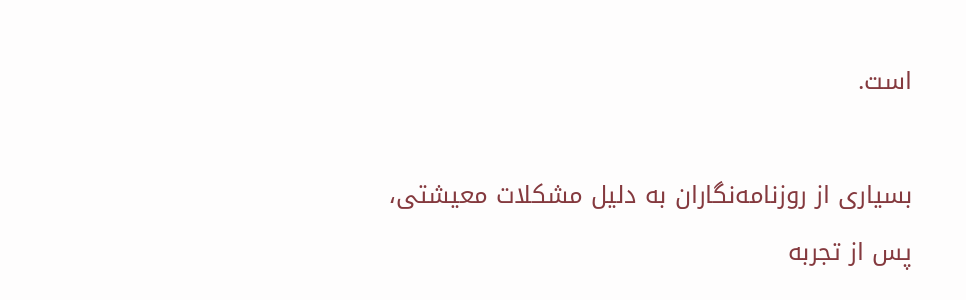است.

بسیاری از روزنامه‌نگاران به دلیل مشکلات معیشتی، پس از تجربه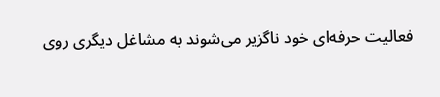فعالیت حرفه‌ای خود ناگزیر می‌شوند به مشاغل دیگری روی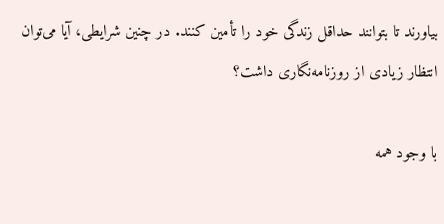بیاورند تا بتوانند حداقل زندگی خود را تأمین کنند. در چنین شرایطی، آیا می‌توان انتظار زیادی از روزنامه‌نگاری داشت؟

با وجود همه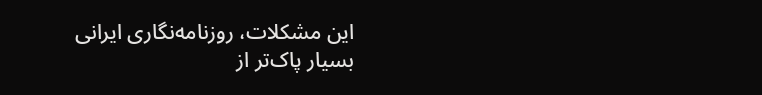این مشکلات، روزنامه‌نگاری ایرانی بسیار پاک‌تر از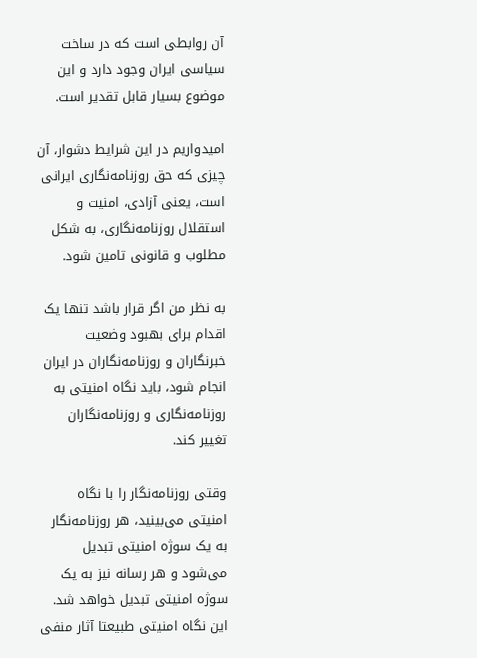آن روابطی است که در ساخت سیاسی ایران وجود دارد و این موضوع بسیار قابل تقدیر است.

امیدواریم در این شرایط دشوار، آن چیزی که حق روزنامه‌نگاری ایرانی است، یعنی آزادی، امنیت و استقلال روزنامه‌نگاری، به شکل مطلوب و قانونی تامین شود.

به نظر من اگر قرار باشد تنها یک اقدام برای بهبود وضعیت خبرنگاران و روزنامه‌نگاران در ایران انجام شود، باید نگاه امنیتی به روزنامه‌نگاری و روزنامه‌نگاران تغییر کند.

وقتی روزنامه‌نگار را با نگاه امنیتی می‌بینید، هر روزنامه‌نگار به یک سوژه امنیتی تبدیل می‌شود و هر رسانه نیز به یک سوژه امنیتی تبدیل خواهد شد. این نگاه امنیتی طبیعتا آثار منفی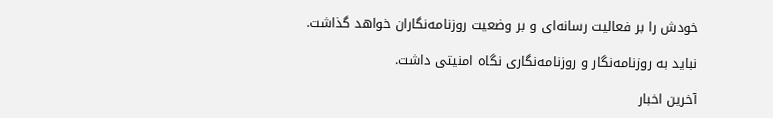خودش را بر فعالیت رسانه‌ای و بر وضعیت روزنامه‌نگاران خواهد گذاشت.

نباید به روزنامه‌نگار و روزنامه‌نگاری نگاه امنیتی داشت.

آخرین اخبار